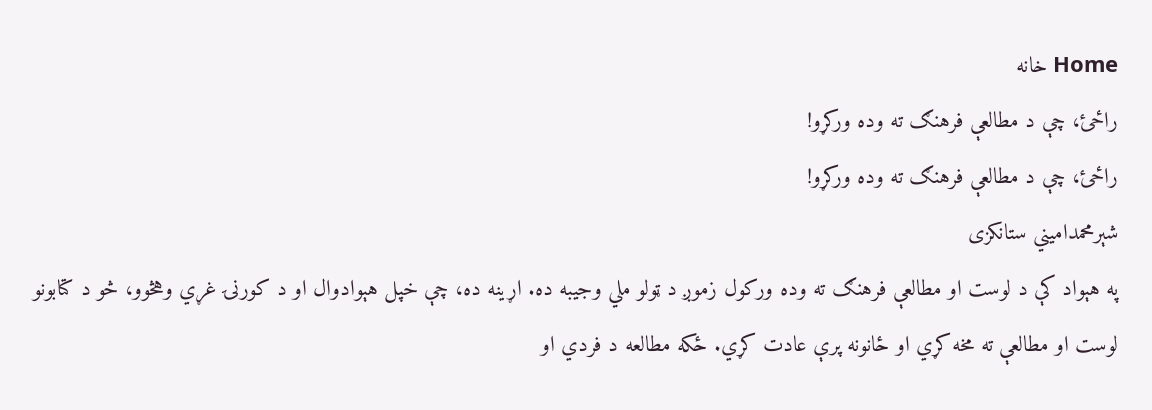Home خانه
راځئ، چې د مطالعې فرهنګ ته وده ورکړو!
راځئ، چې د مطالعې فرهنګ ته وده ورکړو!
شېرمحمدامیني ستانکزی
په هېواد کې د لوست او مطالعې فرهنګ ته وده ورکول زموږ د ټولو ملي وجیبه ده. اړینه ده، چې خپل هېوادوال او د کورنۍ غړي وهڅوو، څو د کتابونو لوست او مطالعې ته مخه کړي او ځانونه پرې عادت کړي. ځکه مطالعه د فردي او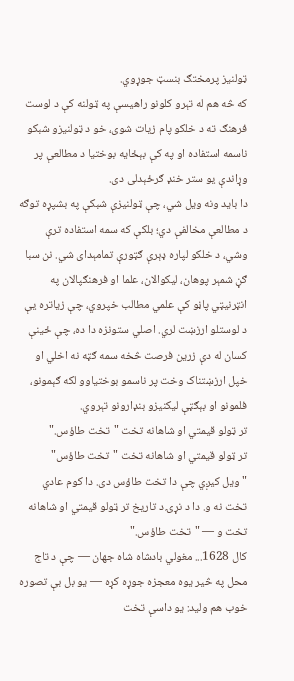ټولنیز پرمختګ بنسټ جوړوي.
که څه هم له تېرو کلونو راهیسې په ټولنه کې د لوست فرهنګ ته د خلکو پام زیات شوی، خو د ټولنیزو شبکو ناسمه استفاده او په کې بېځایه بوختیا د مطالعې پر وړاندې یو ستر خنډ ګرځېدلی دی.
دا باید ونه ویل شي، چې ټولنیزې شبکې په بشپړه توګه د مطالعې مخالفې دي؛ بلکې که سمه استفاده ترې وشي، د خلکو لپاره ډېرې ګټورې تمامېدای شي. نن سبا ګڼ شمېر پوهان، لیکوالان، علما او فرهنګپالان په انټرنیټي پاڼو کې علمي مطالب خپروي، چې زیاتره یې د لوستلو ارزښت لري. اصلي ستونزه دا ده، چې ځینې کسان له دې زرین فرصت څخه سمه ګټه نه اخلي او خپل ارزښتناک وخت پر ناسمو بوختیاوو لکه ګېمونو، فلمونو او بېګټې لیکنیزو بنډارونو تېروي.
تر ټولو قیمتي او شاهانه تخت "تخت طاؤس."
تر ټولو قیمتي او شاهانه تخت "تخت طاؤس"
"ویل کیږي چې دا تخت طاؤس دی. دا کوم عادي تخت نه و. دا د نړۍ د تاریخ تر ټولو قیمتي او شاهانه تخت و — "تخت طاؤس."
کال 1628... مغولي بادشاه شاه جهان — چې د تاج محل په څیر یوه معجزه جوړه کړه — یو بل بې تصوره خوب هم ولید: یو داسې تخت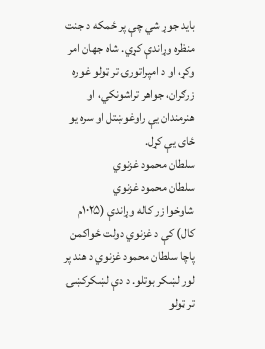بايد جوړ شي چې پر ځمکه د جنت منظره وړاندې کړي. شاه جهان امر وکړ، او د امپراتورۍ تر ټولو غوره زرګران، جواهر تراشونکي، او هنرمندان يې راوغوښتل او سره یو ځای يې کړل.
سلطان محمود غزنوي
سلطان محمود غزنوي
شاوخوا زر کاله وړاندې (۱۰۲۵م کال) کې د غزنوي دولت ځواکمن پاچا سلطان محمود غزنوي د هند پر لور لښکر بوتلو. د دې لښکرکښۍ تر ټولو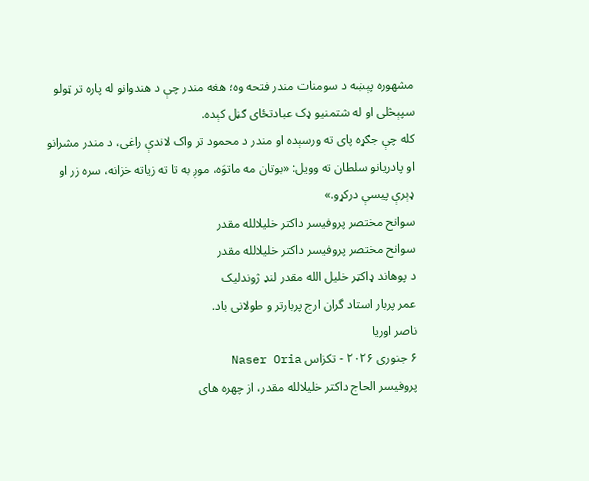مشهوره پېښه د سومنات مندر فتحه وه؛ هغه مندر چې د هندوانو له پاره تر ټولو سپېڅلی او له شتمنیو ډک عبادتځای ګڼل کېده.
کله چې جګړه پای ته ورسېده او مندر د محمود تر واک لاندې راغی، د مندر مشرانو او پادریانو سلطان ته وویل: «بوتان مه ماتوَه، موږ به تا ته زیاته خزانه، سره زر او ډېرې پیسې درکړو.»
سوانح مختصر پروفیسر داکتر خلیلالله مقدر
سوانح مختصر پروفیسر داکتر خلیلالله مقدر
د پوهاند ډاکټر خلیل الله مقدر لنډ ژوندلیک
عمر پربار استاد گران ارج پربارتر و طولانی باد.
ناصر اوریا
۶ جنوری ۲۰۲۶ - تکزاس Naser Oria
پروفیسر الحاج داکتر خلیلالله مقدر، از چهره های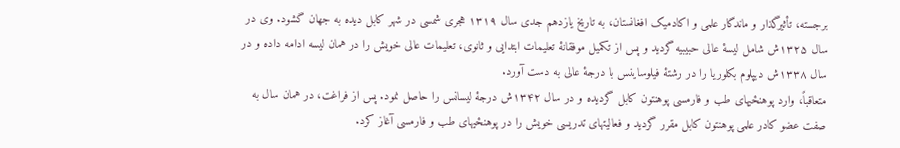برجسته، تأثیرگذار و ماندگار علمی و اکادمیک افغانستان، به تاریخ یازدهم جدی سال ۱۳۱۹ هجری شمسی در شهر کابل دیده به جهان گشود. وی در سال ۱۳۲۵ش شامل لیسهٔ عالی حبیبیه گردید و پس از تکمیل موفقانهٔ تعلیمات ابتدایی و ثانوی، تعلیمات عالی خویش را در همان لیسه ادامه داده و در سال ۱۳۳۸ش دیپلوم بکلوریا را در رشتهٔ فیلوساینس با درجهٔ عالی به دست آورد.
متعاقباً، وارد پوهنځیهای طب و فارمسی پوهنتون کابل گردیده و در سال ۱۳۴۲ش درجهٔ لیسانس را حاصل نمود. پس از فراغت، در همان سال به صفت عضو کادر علمی پوهنتون کابل مقرر گردید و فعالیتهای تدریسی خویش را در پوهنځیهای طب و فارمسی آغاز کرد.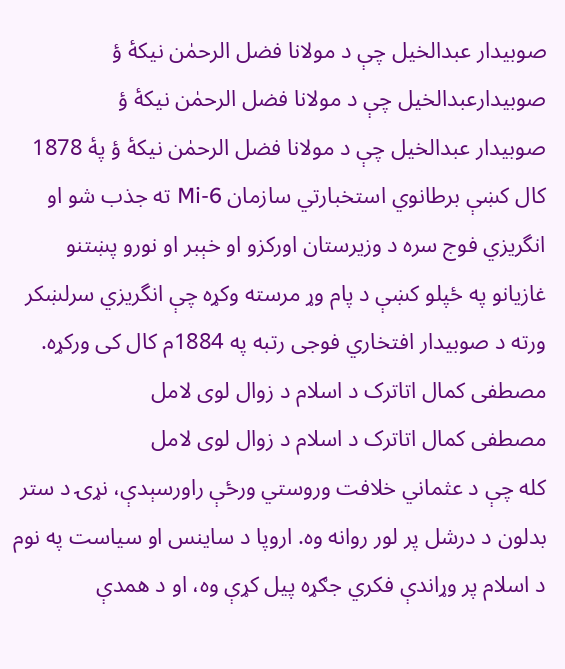صوبیدار عبدالخیل چې د مولانا فضل الرحمٰن نیکۀ ؤ
صوبیدارعبدالخیل چې د مولانا فضل الرحمٰن نیکۀ ؤ
صوبیدار عبدالخیل چې د مولانا فضل الرحمٰن نیکۀ ؤ پۀ 1878 کال کښې برطانوي استخبارتي سازمان Mi-6 ته جذب شو او انگریزي فوج سره د وزیرستان اورکزو او خېبر او نورو پښتنو غازیانو په ځپلو کښې د پام وړ مرسته وکړه چې انگریزي سرلښکر ورته د صوبیدار افتخاري فوجی رتبه په 1884م کال کی ورکړه.
مصطفی کمال اتاترک د اسلام د زوال لوی لامل
مصطفی کمال اتاترک د اسلام د زوال لوی لامل
کله چې د عثماني خلافت وروستي ورځې راورسېدې، نړۍ د ستر بدلون د درشل پر لور روانه وه. اروپا د ساینس او سیاست په نوم د اسلام پر وړاندې فکري جګړه پیل کړې وه، او د همدې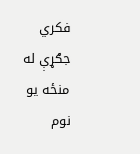فکري جګړې له منځه یو نوم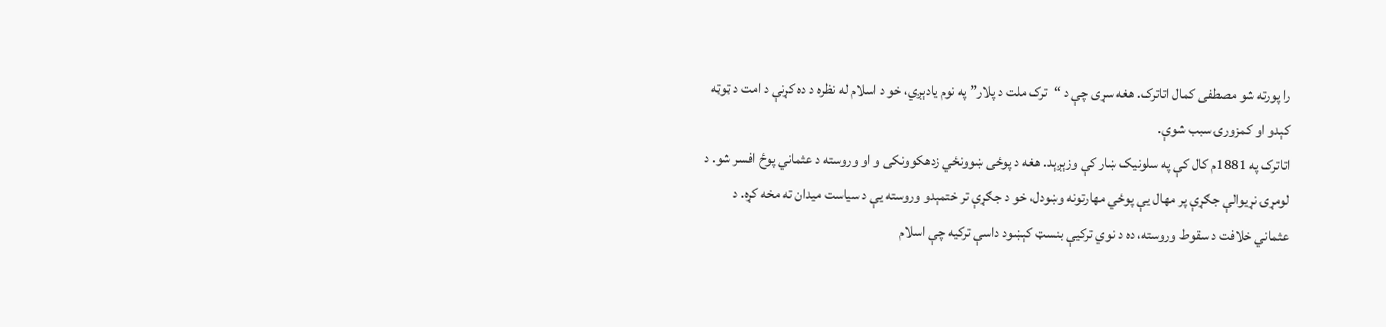را پورته شو مصطفی کمال اتاترک. هغه سړی چې د “ترک ملت د پلار” په نوم یادېږي، خو د اسلام له نظره د ده کړنې د امت د ټوټه کېدو او کمزورۍ سبب شوې.
اتاترک په 1881م کال کې په سلونیک ښار کې وزېږېد. هغه د پوځی ښوونځي زدهکوونکی و او وروسته د عثماني پوځ افسر شو. د لومړۍ نړیوالې جګړې پر مهال یې پوځي مهارتونه وښودل، خو د جګړې تر ختمېدو وروسته یې د سیاست میدان ته مخه کړه. د عثماني خلافت د سقوط وروسته، ده د نوي ترکیې بنسټ کېښود داسې ترکیه چې اسلام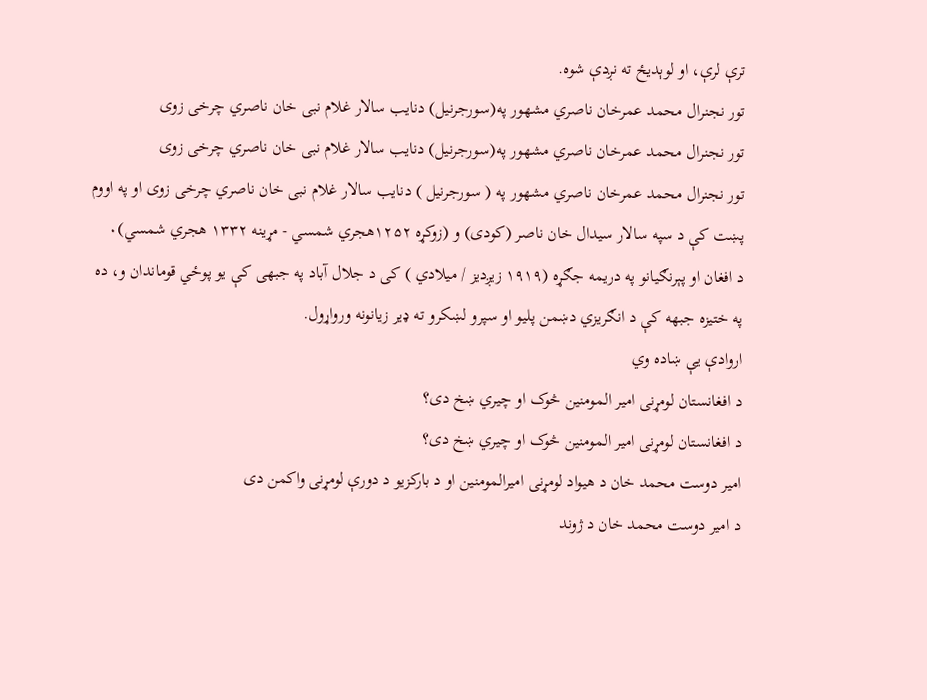ترې لرې، او لوېدیځ ته نږدې شوه.
تور نجنرال محمد عمرخان ناصري مشهور په(سورجرنیل) دنایب سالار غلام نبی خان ناصري چرخی زوی
تور نجنرال محمد عمرخان ناصري مشهور په(سورجرنیل) دنایب سالار غلام نبی خان ناصري چرخی زوی
تور نجنرال محمد عمرخان ناصري مشهور په ( سورجرنیل ) دنایب سالار غلام نبی خان ناصري چرخی زوی او په اووم پښت کې د سپه سالار سیدال خان ناصر (کودی) و (زوکړه ۱۲۵۲هجري شمسي - مړینه ۱۳۳۲ هجري شمسي)۰
د افغان او پېرنګیانو په دریمه جګړه (۱۹۱۹ زیږدیز / میلادي ) کی د جلال آباد په جبهی کې یو پوځي قوماندان و، ده په ختیزه جبهه کې د انګریزي دښمن پلیو او سپرو لښکرو ته ډیر زیانونه ورواړول.
اروادې یې ښاده وي
د افغانستان لومړنی امیر المومنین څوک او چیري ښخ دی؟
د افغانستان لومړنی امیر المومنین څوک او چیري ښخ دی؟
امیر دوست محمد خان د هیواد لومړنی امیرالمومنین او د بارکزیو د دورې لومړنی واکمن دی
د امیر دوست محمد خان د ژوند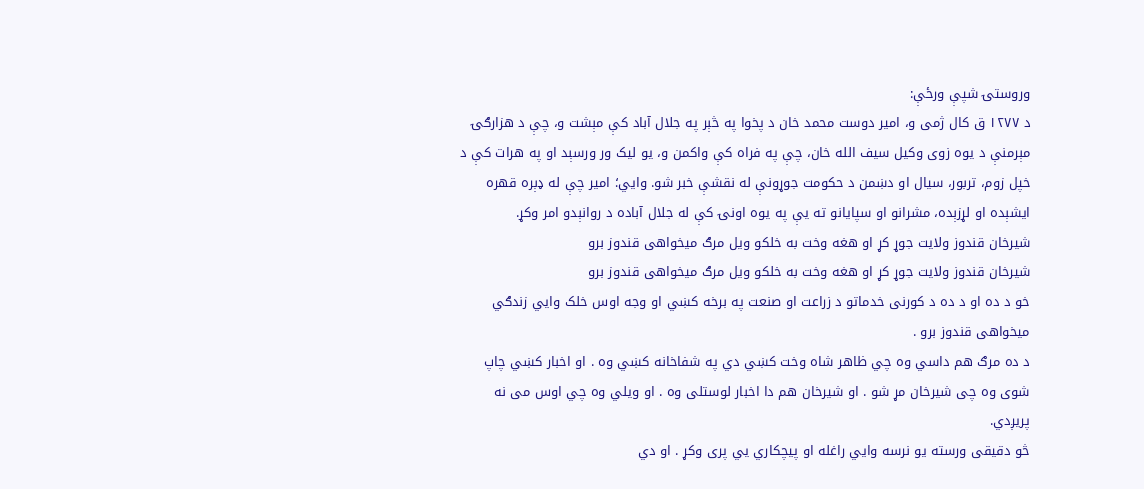وروستۍ شپې ورځې:
د ۱۲۷۷ ق کال ژمی و، امیر دوست محمد خان د پخوا په څېر په جلال آباد کې مېشت و، چې د هزارګۍ مېرمنې د یوه زوی وکیل سیف الله خان، چې په فراه کې واکمن و، یو ليک ور ورسېد او په هرات کې د خپل زوم، تربور، سيال او دښمن د حکومت جوړونې له نقشې خبر شو. وايي؛ امیر چې له ډېره قهره ایشېده او لړزېده، مشرانو او سپایانو ته یې په یوه اونۍ کې له جلال آباده د روانېدو امر وکړ.
شیرخان قندوز ولایت جوړ کړ او هغه وخت به خلکو ویل مرګ میخواهی قندوز برو
شیرخان قندوز ولایت جوړ کړ او هغه وخت به خلکو ویل مرګ میخواهی قندوز برو
خو د ده او د ده د کورنی خدماتو د زراعت او صنعت په برخه کښي او وجه اوس خلک وايي زندګي میخواهی قندوز برو .
د ده مرګ هم داسي وه چي ظاهر شاه وخت کښي دي په شفاخانه کښي وه . او اخبار کښي چاپ شوی وه چی شیرخان مړ شو . او شیرخان هم دا اخبار لوستلی وه . او ویلي وه چي اوس می نه پریږدي.
څو دقیقی ورسته یو نرسه وايي راغله او پیچکاري يي پری وکړ . او دي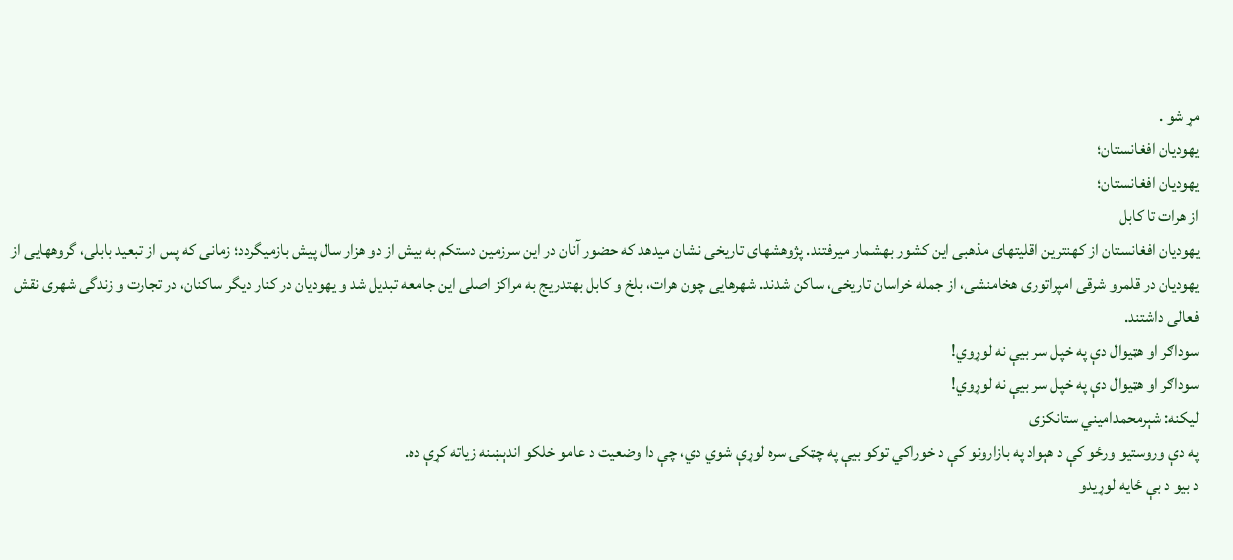مړ شو .
یهودیان افغانستان؛
یهودیان افغانستان؛
از هرات تا کابل
یهودیان افغانستان از کهنترین اقلیتهای مذهبی این کشور بهشمار میرفتند. پژوهشهای تاریخی نشان میدهد که حضور آنان در این سرزمین دستکم به بیش از دو هزار سال پیش بازمیگردد؛ زمانی که پس از تبعید بابلی، گروههایی از یهودیان در قلمرو شرقی امپراتوری هخامنشی، از جمله خراسان تاریخی، ساکن شدند. شهرهایی چون هرات، بلخ و کابل بهتدریج به مراکز اصلی این جامعه تبدیل شد و یهودیان در کنار دیگر ساکنان، در تجارت و زندگی شهری نقش فعالی داشتند.
سوداګر او هټیوال دې په خپل سر بیې نه لوړوي!
سوداګر او هټیوال دې په خپل سر بیې نه لوړوي!
لیکنه: شېرمحمدامیني ستانکزی
په دې وروستیو ورځو کې د هېواد په بازارونو کې د خوراکي توکو بیې په چټکۍ سره لوړې شوي دي، چې دا وضعیت د عامو خلکو اندېښنه زیاته کړې ده.
د بیو د بې ځایه لوړیدو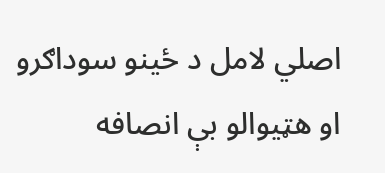اصلي لامل د ځینو سوداګرو او هټیوالو بې انصافه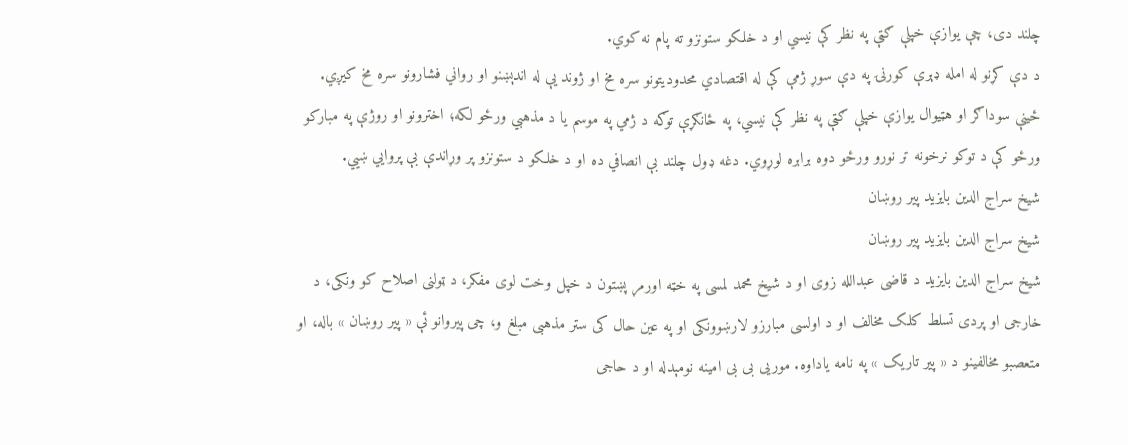چلند دی، چې یوازې خپلې ګټې په نظر کې نیسي او د خلکو ستونزو ته پام نه کوي.
د دې کړنو له امله ډېرې کورنۍ په دې سوړ ژمې کې له اقتصادي محدودیتونو سره مخ او ژوند یې له اندېښنو او رواني فشارونو سره مخ کیږي.
ځینې سوداګر او هټیوال یوازې خپلې ګټې په نظر کې نیسي، په ځانګړې توګه د ژمي په موسم یا د مذهبي ورځو لکه؛ اخترونو او روژې په مبارکو ورځو کې د توکو نرخونه تر نورو ورځو دوه برابره لوړوي. دغه ډول چلند بې انصافي ده او د خلکو د ستونزو پر وړاندې بې پروايي ښيي.
شیخ سراج الدین بایزید پیر روښان
شیخ سراج الدین بایزید پیر روښان
شیخ سراج الدین بایزید د قاضی عبدالله زوی او د شیخ محمد لمسی په خټه اورمړ پښتون د خپل وخت لوی مفکر، د ټولنی اصلاح کو ونکی، د خارجی او پردی تسلط کلک مخالف او د اولسی مبارزو لارښوونکی او په عین حال کی ستر مذهبی مبلغ و، چی پیروانو ئې « پیر روښان » باله، او متعصبو مخالفینو د « پیر تاریک » په نامه یاداوه. موریی بی بی امینه نومېدله او د حاجی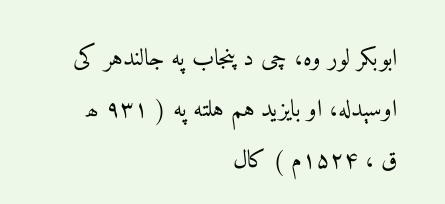ابوبکر لور وه، چی د پنجاب په جالندهر کی اوسېدله، او بایزید هم هلته په ( ۹۳۱ ھ ق ، ۱۵۲۴م ) کال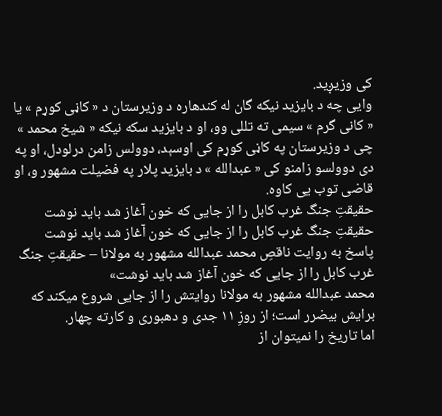کی وزیږید.
وایی چه د بایزید نیکه گان له کندهاره د وزیرستان د « کاڼی کوړم » یا « کانی گرم » سیمی ته تللی وو، او د بایزید سکه نیکه « شیخ محمد » چی د وزیرستان په کاڼی کوړم کی اوسېد، دوولس زامن درلودل، او په دی دوولسو زامنو کی « عبدالله » د بایزید پلار په فضیلت مشهور و، او قاضی توب یی کاوه.
حقیقتِ جنگ غرب کابل را از جایی که خون آغاز شد باید نوشت
حقیقتِ جنگ غرب کابل را از جایی که خون آغاز شد باید نوشت
پاسخ به روایت ناقصِ محمد عبدالله مشهور به مولانا – حقیقتِ جنگ غرب کابل را از جایی که خون آغاز شد باید نوشت»
محمد عبدالله مشهور به مولانا روایتش را از جایی شروع میکند که برایش بیضرر است؛ از روزِ ۱۱ جدی و دهبوری و کارته چهار.
اما تاریخ را نمیتوان از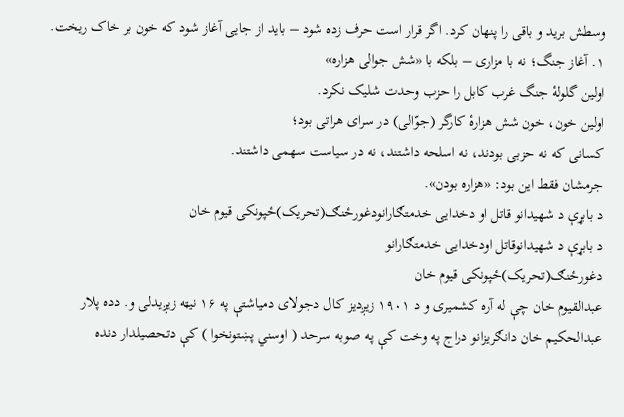وسطش برید و باقی را پنهان کرد. اگر قرار است حرف زده شود – باید از جایی آغاز شود که خون بر خاک ریخت.
۱. آغاز جنگ؛ نه با مزاری – بلکه با «شش جوالی هزاره»
اولین گلولهٔ جنگ غرب کابل را حزب وحدت شلیک نکرد.
اولین خون، خون شش هزارهٔ کارگر (جوّالی) در سرای هراتی بود؛
کسانی که نه حزبی بودند، نه اسلحه داشتند، نه در سیاست سهمی داشتند.
جرمشان فقط این بود: «هزاره بودن».
د بابړې د شهیدانو قاتل او دخدایی خدمتګارانودغورځنګ(تحریک)ځپونکی قیوم خان
د بابړې د شهیدانوقاتل اودخدایی خدمتګارانو
دغورځنګ(تحریک)ځپونکی قیوم خان
عبدالقیوم خان چې له آره کشمیری و د ۱۹۰۱ زیږدیز کال دجولای دمیاشتې په ۱۶ نیټه زیږیدلی و. دده پلار عبدالحکیم خان دانګریزانو دراج په وخت کې په صوبه سرحد ( اوسني پښتونخوا ) کې دتحصیلدار دنده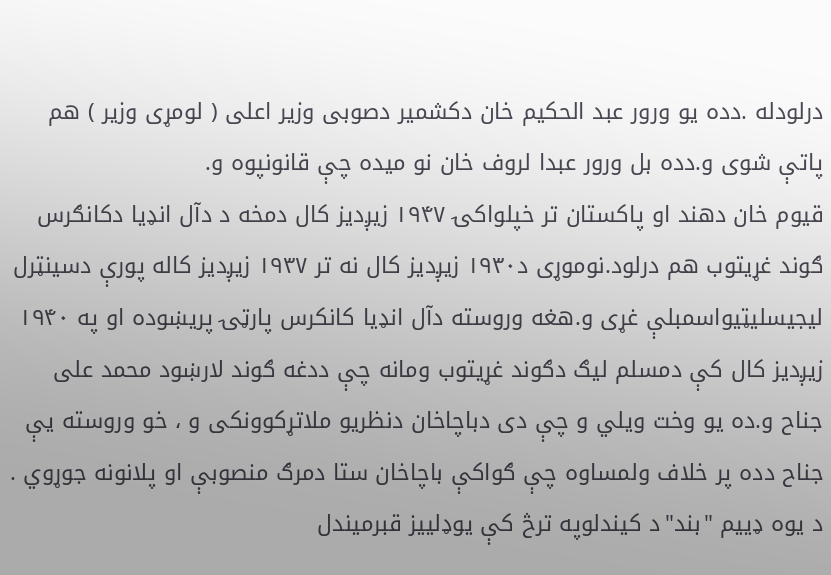درلودله .دده یو ورور عبد الحکیم خان دکشمیر دصوبی وزیر اعلی ( لومړی وزیر ) هم پاتې شوی و.دده بل ورور عبدا لروف خان نو میده چې قانونپوه و.
قیوم خان دهند او پاکستان تر خپلواکۍ ۱۹۴۷ زیږدیز کال دمخه د دآل انډیا دکانګرس ګوند غړیتوب هم درلود.نوموړی د۱۹۳۰ زیږدیز کال نه تر ۱۹۳۷ زیږدیز کاله پورې دسینټرل لیجیسلیټیواسمبلې غړی و.هغه وروسته دآل انډیا کانکرس پارټۍ پریښوده او په ۱۹۴۰ زیږدیز کال کې دمسلم لیګ دګوند غړیتوب ومانه چې ددغه ګوند لارښود محمد علی جناح و.ده یو وخت ویلي و چې دی دباچاخان دنظریو ملاتړکوونکی و ، خو وروسته یې جناح دده پر خلاف ولمساوه چې ګواکې باچاخان ستا دمرګ منصوبې او پلانونه جوړوي .
د یوه ډییم "بند"د کیندلوپه ترڅ کې یوډلییز قبرمیندل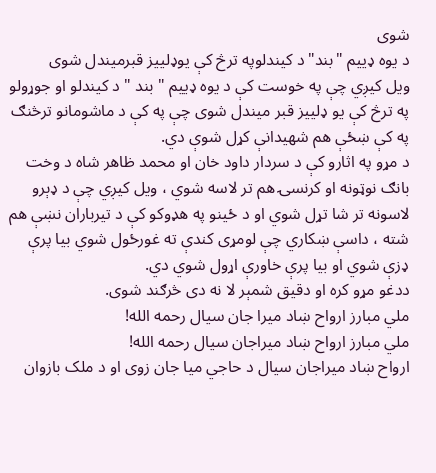شوی
د یوه ډییم "بند"د کیندلوپه ترڅ کې یوډلییز قبرمیندل شوی
ویل کیږي چې په خوست کې د یوه ډییم " بند " د کیندلو او جوړولو په ترڅ کې یو ډلییز قبر میندل شوی چې په کې د ماشومانو ترڅنګ په کې ښځې هم شهیدانې کړل شوې دي.
د مړو په اثارو کې د سردار داود خان او محمد ظاهر شاه د وخت بانګ نوټونه او کرنسۍ هم تر لاسه شوي ، ویل کیږي چې د ډېرو لاسونه تر شا تړل شوي او د ځینو په هډوکو کې د تیرباران نښې هم شته ، داسې ښکاري چې لومړی کندې ته غورځول شوي بیا پرې ډزې شوي او بیا پرې خاورې اړول شوي دي.
ددغو مړو کره او دقیق شمېر لا نه دی څرګند شوی.
ملي مبارز ارواح ښاد میرا جان سیال رحمه الله!
ملي مبارز ارواح ښاد میراجان سیال رحمه الله!
ارواح ښاد میراجان سیال د حاجي میا جان زوی او د ملک بازوان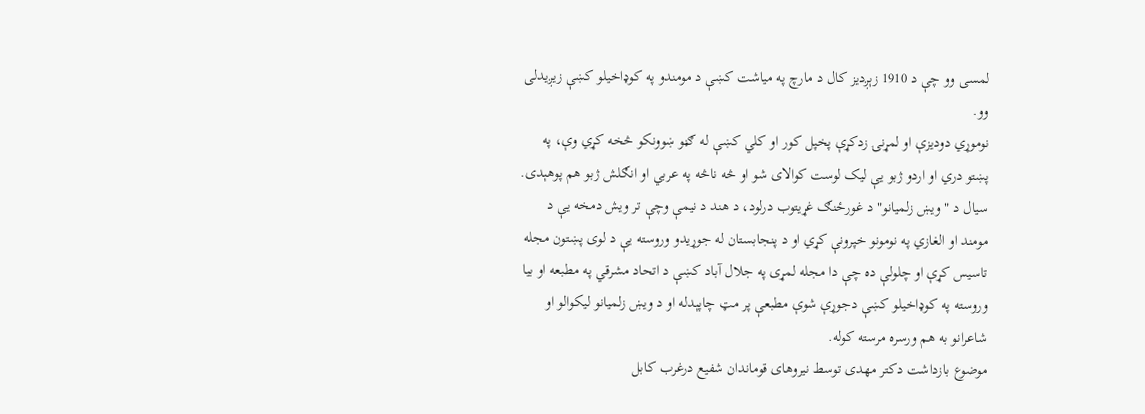لمسی وو چې د 1910 زېږدیز کال د مارچ په میاشت کښې د مومندو په كوډاخیلو کښې زیږیدلی وو.
نوموړي دودیزې او لمړنۍ زدکړې پخپل کور او کلي کښې له ګڼو ښوونکو څخه کړي وې، په پښتو دري او اردو ژبو یې لیک لوست کوالای شو او څه ناڅه په عربي او انګلش ژبو هم پوهېدی.
سیال د "ویښ زلمیانو" د غورځنګ غړیتوب درلود، د هند د نیمې وچې تر ویش دمخه یې د مومند او الغازي په نومونو خپرونې کړي او د پنجابستان له جوړیدو وروسته یې د لوی پښتون مجله تاسیس کړې او چلولې ده چې دا مجله لمړی په جلال آباد کښې د اتحاد مشرقي په مطبعه او بیا وروسته په کوډاخیلو کښې دجوړې شوې مطبعې پر مټ چاپېدله او د ویښ زلمیانو لیکوالو او شاعرانو به هم ورسره مرسته کوله.
موضوع بازداشت دكتر مهدى توسط نيروهاى قوماندان شفيع درغرب كابل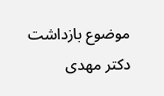موضوع بازداشت دكتر مهدى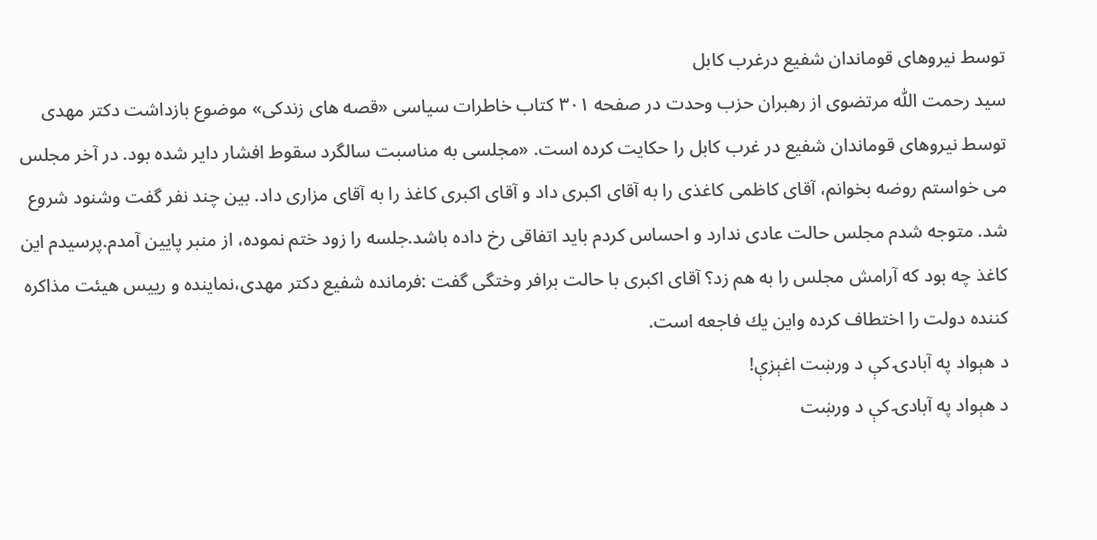توسط نيروهاى قوماندان شفيع درغرب كابل
سيد رحمت اللّٰه مرتضوى از رهبران حزب وحدت در صفحه ٣٠١ كتاب خاطرات سياسى «قصه هاى زندكى» موضوع بازداشت دكتر مهدى توسط نيروهاى قوماندان شفيع در غرب كابل را حكايت كرده است. «مجلسى به مناسبت سالگرد سقوط افشار داير شده بود. در آخر مجلس مى خواستم روضه بخوانم، آقاى كاظمى كاغذى را به آقاى اكبرى داد و آقاى اكبرى كاغذ را به آقاى مزارى داد. بين چند نفر گفت وشنود شروع شد. متوجه شدم مجلس حالت عادى ندارد و احساس كردم بايد اتفاقى رخ داده باشد.جلسه را زود ختم نموده، از منبر پايين آمدم.پرسيدم اين كاغذ چه بود كه آرامش مجلس را به هم زد؟ آقاى اكبرى با حالت برافر وختگی گفت :فرمانده شفيع دكتر مهدى،نماينده و رييس هيئت مذاكره كننده دولت را اختطاف كرده واين يك فاجعه است.
د هېواد په آبادۍ کې د ورښت اغېزې!
د هېواد په آبادۍ کې د ورښت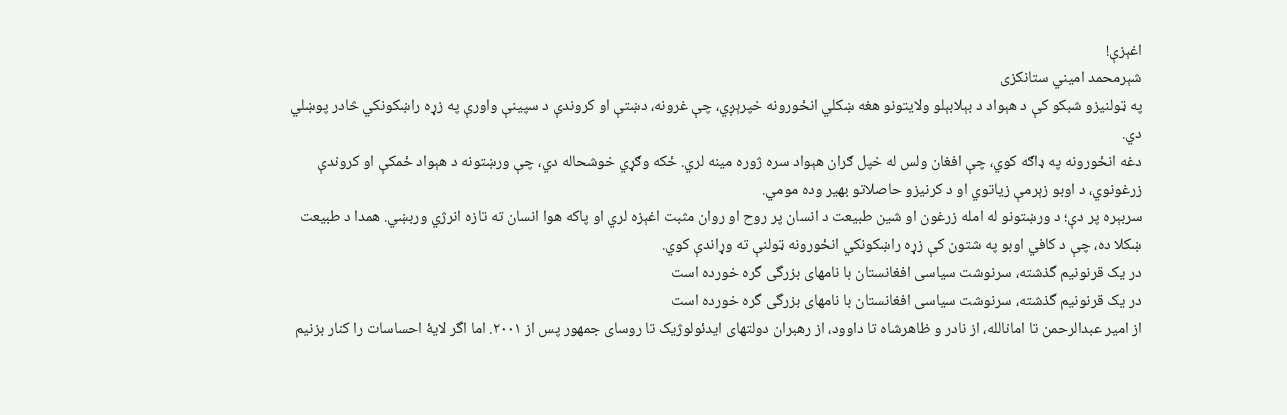اغېزې!
شېرمحمد امیني ستانکزی
په ټولنیزو شبکو کې د هېواد د بېلابېلو ولایتونو هغه ښکلي انځورونه خپرېږي، چې غرونه، دښتې او کروندې د سپینې واورې په زړه راښکونکي څادر پوښلي دي.
دغه انځورونه په ډاګه کوي، چې افغان ولس له خپل ګران هېواد سره ژوره مینه لري. ځکه وګړي خوشحاله دي، چې ورښتونه د هېواد ځمکې او کروندې زرغونوي، د اوبو زېرمې زیاتوي او د کرنیزو حاصلاتو بهیر وده مومي.
سربېره پر دې؛ د ورښتونو له امله زرغون او شین طبیعت د انسان پر روح او روان مثبت اغېزه لري او پاکه هوا انسان ته تازه انرژي وربښي. همدا د طبیعت ښکلا ده، چې د کافي اوبو په شتون کې زړه راښکونکي انځورونه ټولنې ته وړاندې کوي.
در یک قرنونیم گذشته، سرنوشت سیاسی افغانستان با نامهای بزرگی گره خورده است
در یک قرنونیم گذشته، سرنوشت سیاسی افغانستان با نامهای بزرگی گره خورده است
از امیر عبدالرحمن تا امانالله، از نادر و ظاهرشاه تا داوود، از رهبران دولتهای ایدئولوژیک تا روسای جمهور پس از ۲۰۰۱. اما اگر لایهٔ احساسات را کنار بزنیم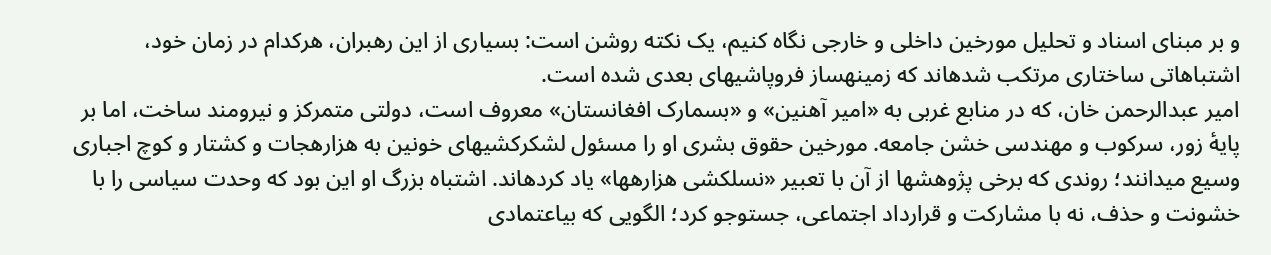و بر مبنای اسناد و تحلیل مورخین داخلی و خارجی نگاه کنیم، یک نکته روشن است: بسیاری از این رهبران، هرکدام در زمان خود، اشتباهاتی ساختاری مرتکب شدهاند که زمینهساز فروپاشیهای بعدی شده است.
امیر عبدالرحمن خان، که در منابع غربی به «امیر آهنین» و «بسمارک افغانستان» معروف است، دولتی متمرکز و نیرومند ساخت، اما بر پایهٔ زور، سرکوب و مهندسی خشن جامعه. مورخین حقوق بشری او را مسئول لشکرکشیهای خونین به هزارهجات و کشتار و کوچ اجباری وسیع میدانند؛ روندی که برخی پژوهشها از آن با تعبیر «نسلکشی هزارهها» یاد کردهاند. اشتباه بزرگ او این بود که وحدت سیاسی را با خشونت و حذف، نه با مشارکت و قرارداد اجتماعی، جستوجو کرد؛ الگویی که بیاعتمادی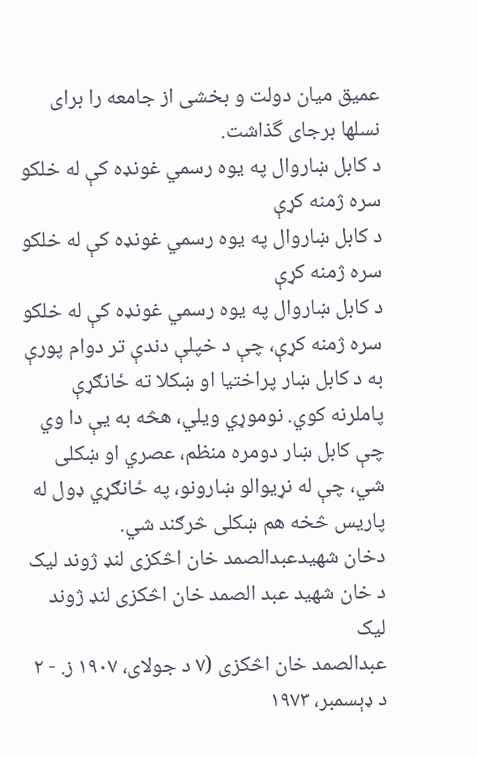عمیق میان دولت و بخشی از جامعه را برای نسلها برجای گذاشت.
د کابل ښاروال په یوه رسمي غونډه کې له خلکو سره ژمنه کړې
د کابل ښاروال په یوه رسمي غونډه کې له خلکو سره ژمنه کړې
د کابل ښاروال په یوه رسمي غونډه کې له خلکو سره ژمنه کړې، چې د خپلې دندې تر دوام پورې به د کابل ښار پراختیا او ښکلا ته ځانګړې پاملرنه کوي. نوموړي ویلي، هڅه به یې دا وي چې کابل ښار دومره منظم، عصري او ښکلی شي، چې له نړیوالو ښارونو، په ځانګړي ډول له پاریس څخه هم ښکلی څرګند شي.
دخان شهیدعبدالصمد خان اڅکزی لنډ ژوند لیک
د خان شهید عبد الصمد خان اڅکزی لنډ ژوند لیک
عبدالصمد خان اڅکزی (۷ د جولای، ۱۹۰۷ ز. - ۲ د ډېسمبر، ۱۹۷۳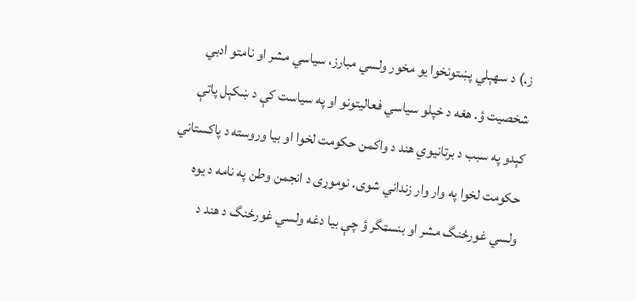ز.) د سهېلي پښتونخوا يو مخور ولسي مبارز، سياسي مشر او نامتو ادبي شخصيت ؤ. هغه د خپلو سياسي فعاليتونو او په سياست کې د ښکېل پاتې کېدو په سبب د برتانيوي هند د واکمن حکومت لخوا او بيا وروسته د پاکستاني حکومت لخوا په وار وار زنداني شوی. نوموړی د انجمن وطن په نامه د يوه ولسي غورځنگ مشر او بنسټگر ؤ چې بيا دغه ولسي غورځنگ د هند د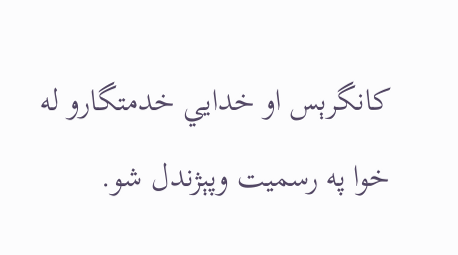کانگرېس او خدايي خدمتگارو له خوا په رسميت وپېژندل شو.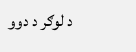د لوګر د دوو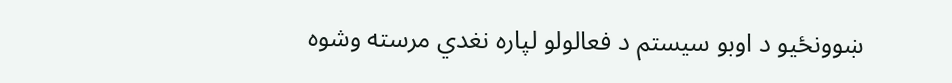ښوونځیو د اوبو سیستم د فعالولو لپاره نغدي مرسته وشوه